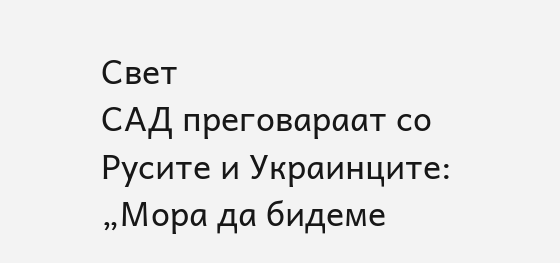Свет
САД преговараат со Русите и Украинците: „Мора да бидеме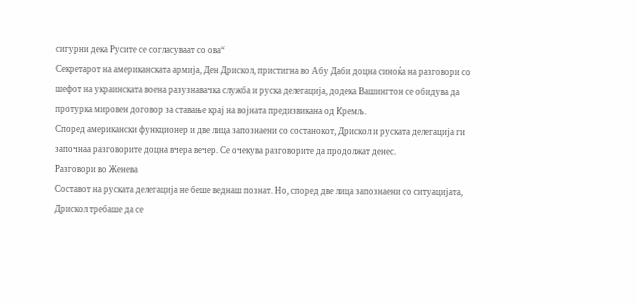сигурни дека Русите се согласуваат со ова“
Секретарот на американската армија, Ден Дрискол, пристигна во Абу Даби доцна синоќа на разговори со шефот на украинската воена разузнавачка служба и руска делегација, додека Вашингтон се обидува да протурка мировен договор за ставање крај на војната предизвикана од Кремљ.
Според американски функционер и две лица запознаени со состанокот, Дрискол и руската делегација ги започнаа разговорите доцна вчера вечер. Се очекува разговорите да продолжат денес.
Разговори во Женева
Составот на руската делегација не беше веднаш познат. Но, според две лица запознаени со ситуацијата, Дрискол требаше да се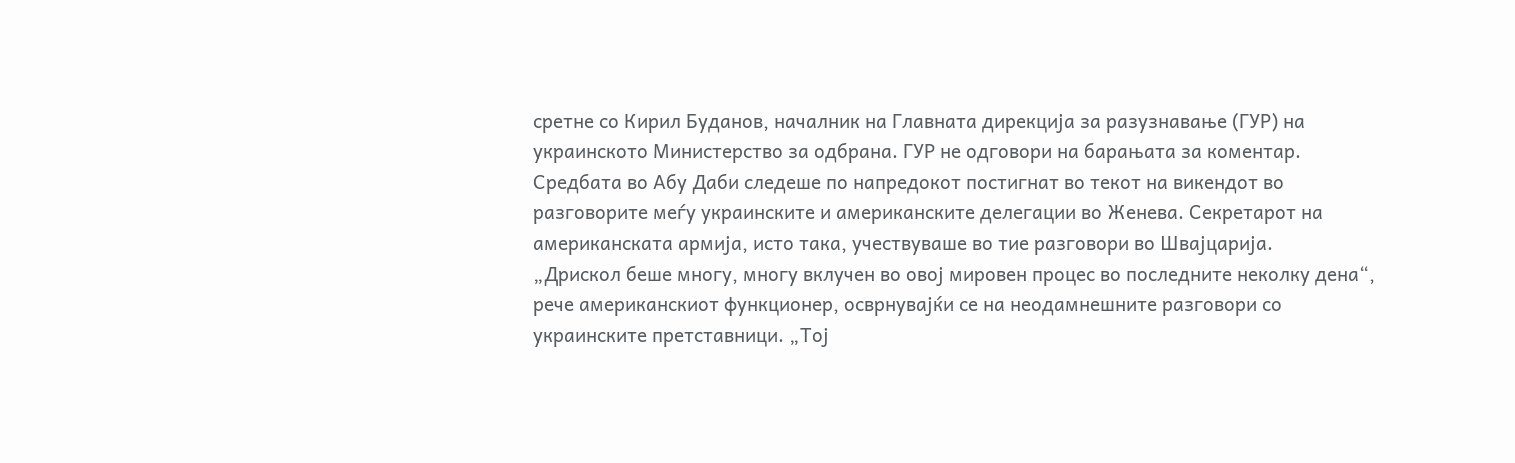сретне со Кирил Буданов, началник на Главната дирекција за разузнавање (ГУР) на украинското Министерство за одбрана. ГУР не одговори на барањата за коментар.
Средбата во Абу Даби следеше по напредокот постигнат во текот на викендот во разговорите меѓу украинските и американските делегации во Женева. Секретарот на американската армија, исто така, учествуваше во тие разговори во Швајцарија.
„Дрискол беше многу, многу вклучен во овој мировен процес во последните неколку дена“, рече американскиот функционер, осврнувајќи се на неодамнешните разговори со украинските претставници. „Тој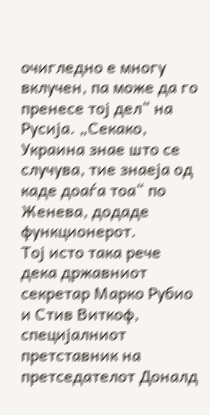очигледно е многу вклучен, па може да го пренесе тој дел“ на Русија. „Секако, Украина знае што се случува, тие знаеја од каде доаѓа тоа“ по Женева, додаде функционерот.
Тој исто така рече дека државниот секретар Марко Рубио и Стив Виткоф, специјалниот претставник на претседателот Доналд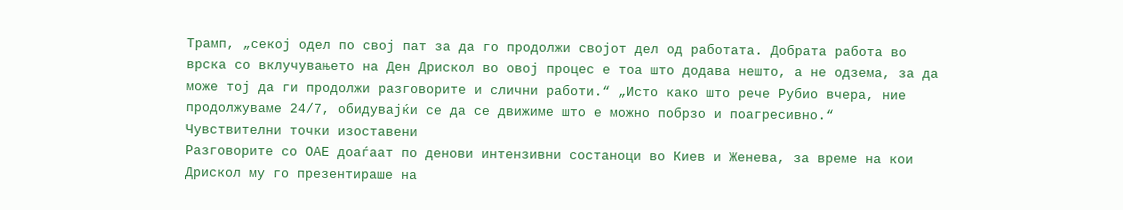Трамп, „секој одел по свој пат за да го продолжи својот дел од работата. Добрата работа во врска со вклучувањето на Ден Дрискол во овој процес е тоа што додава нешто, а не одзема, за да може тој да ги продолжи разговорите и слични работи.“ „Исто како што рече Рубио вчера, ние продолжуваме 24/7, обидувајќи се да се движиме што е можно побрзо и поагресивно.“
Чувствителни точки изоставени
Разговорите со ОАЕ доаѓаат по денови интензивни состаноци во Киев и Женева, за време на кои Дрискол му го презентираше на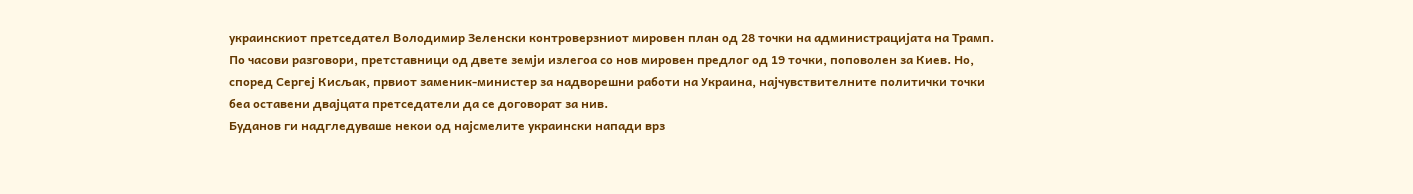украинскиот претседател Володимир Зеленски контроверзниот мировен план од 28 точки на администрацијата на Трамп.
По часови разговори, претставници од двете земји излегоа со нов мировен предлог од 19 точки, поповолен за Киев. Но, според Сергеј Кисљак, првиот заменик-министер за надворешни работи на Украина, најчувствителните политички точки беа оставени двајцата претседатели да се договорат за нив.
Буданов ги надгледуваше некои од најсмелите украински напади врз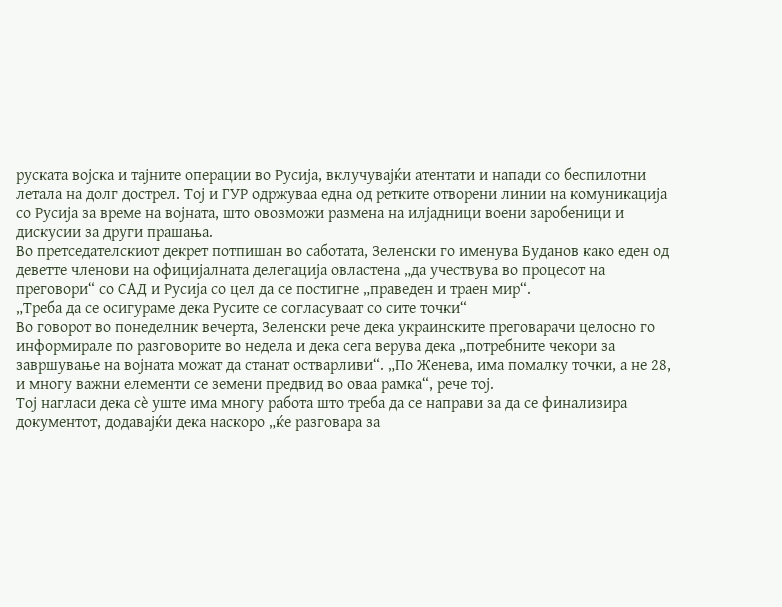руската војска и тајните операции во Русија, вклучувајќи атентати и напади со беспилотни летала на долг дострел. Тој и ГУР одржуваа една од ретките отворени линии на комуникација со Русија за време на војната, што овозможи размена на илјадници воени заробеници и дискусии за други прашања.
Во претседателскиот декрет потпишан во саботата, Зеленски го именува Буданов како еден од деветте членови на официјалната делегација овластена „да учествува во процесот на преговори“ со САД и Русија со цел да се постигне „праведен и траен мир“.
„Треба да се осигураме дека Русите се согласуваат со сите точки“
Во говорот во понеделник вечерта, Зеленски рече дека украинските преговарачи целосно го информирале по разговорите во недела и дека сега верува дека „потребните чекори за завршување на војната можат да станат остварливи“. „По Женева, има помалку точки, а не 28, и многу важни елементи се земени предвид во оваа рамка“, рече тој.
Тој нагласи дека сè уште има многу работа што треба да се направи за да се финализира документот, додавајќи дека наскоро „ќе разговара за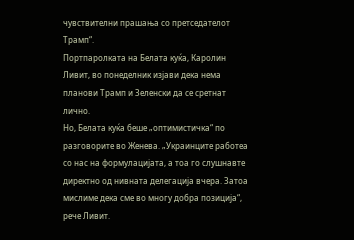чувствителни прашања со претседателот Трамп“.
Портпаролката на Белата куќа, Каролин Ливит, во понеделник изјави дека нема планови Трамп и Зеленски да се сретнат лично.
Но, Белата куќа беше „оптимистичка“ по разговорите во Женева. „Украинците работеа со нас на формулацијата, а тоа го слушнавте директно од нивната делегација вчера. Затоа мислиме дека сме во многу добра позиција“, рече Ливит.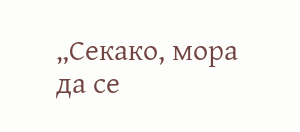„Секако, мора да се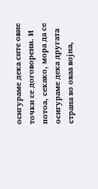осигураме дека сите овие точки се договорени. И потоа, секако, мора да се осигураме дека другата страна во оваа војна,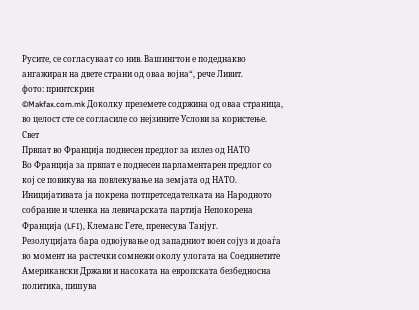Русите, се согласуваат со нив. Вашингтон е подеднакво ангажиран на двете страни од оваа војна“, рече Ливит.
фото: принтскрин
©Makfax.com.mk Доколку преземете содржина од оваа страница, во целост сте се согласиле со нејзините Услови за користење.
Свет
Првпат во Франција поднесен предлог за излез од НАТО
Во Франција за првпат е поднесен парламентарен предлог со кој се повикува на повлекување на земјата од НАТО. Иницијативата ја покрена потпретседателката на Народното собрание и членка на левичарската партија Непокорена Франција (LFI), Клеманс Гете, пренесува Танјуг.
Резолуцијата бара одвојување од западниот воен сојуз и доаѓа во момент на растечки сомнежи околу улогата на Соединетите Американски Држави и насоката на европската безбедносна политика, пишува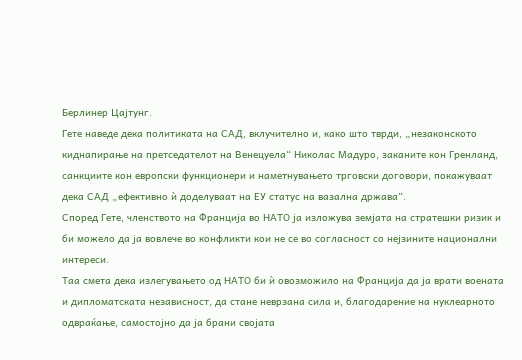Берлинер Цајтунг.
Гете наведе дека политиката на САД, вклучително и, како што тврди, „незаконското киднапирање на претседателот на Венецуела“ Николас Мадуро, заканите кон Гренланд, санкциите кон европски функционери и наметнувањето трговски договори, покажуваат дека САД „ефективно ѝ доделуваат на ЕУ статус на вазална држава“.
Според Гете, членството на Франција во НАТО ја изложува земјата на стратешки ризик и би можело да ја вовлече во конфликти кои не се во согласност со нејзините национални интереси.
Таа смета дека излегувањето од НАТО би ѝ овозможило на Франција да ја врати воената и дипломатската независност, да стане неврзана сила и, благодарение на нуклеарното одвраќање, самостојно да ја брани својата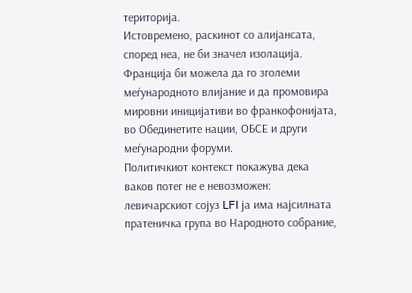територија.
Истовремено, раскинот со алијансата, според неа, не би значел изолација. Франција би можела да го зголеми меѓународното влијание и да промовира мировни иницијативи во франкофонијата, во Обединетите нации, ОБСЕ и други меѓународни форуми.
Политичкиот контекст покажува дека ваков потег не е невозможен: левичарскиот сојуз LFI ја има најсилната пратеничка група во Народното собрание,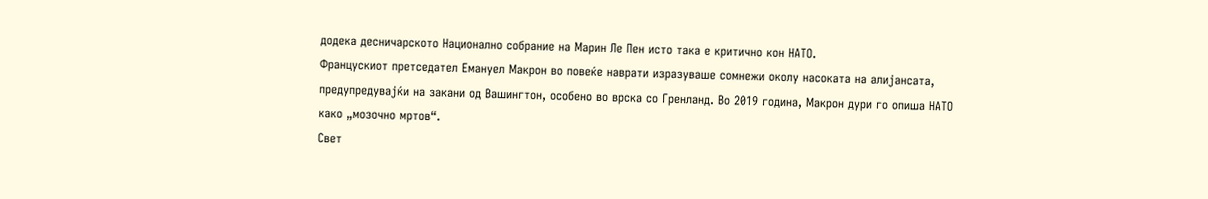додека десничарското Национално собрание на Марин Ле Пен исто така е критично кон НАТО.
Францускиот претседател Емануел Макрон во повеќе наврати изразуваше сомнежи околу насоката на алијансата, предупредувајќи на закани од Вашингтон, особено во врска со Гренланд. Во 2019 година, Макрон дури го опиша НАТО како „мозочно мртов“.
Свет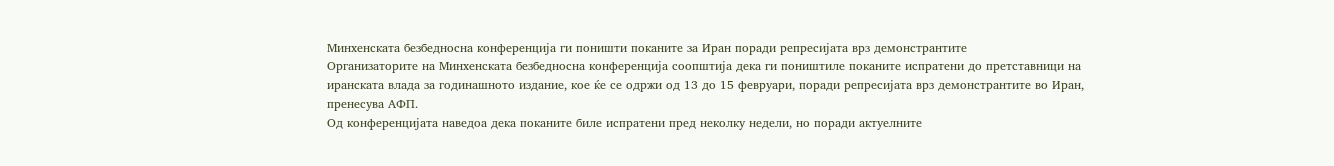Минхенската безбедносна конференција ги поништи поканите за Иран поради репресијата врз демонстрантите
Организаторите на Минхенската безбедносна конференција соопштија дека ги поништиле поканите испратени до претставници на иранската влада за годинашното издание, кое ќе се одржи од 13 до 15 февруари, поради репресијата врз демонстрантите во Иран, пренесува АФП.
Од конференцијата наведоа дека поканите биле испратени пред неколку недели, но поради актуелните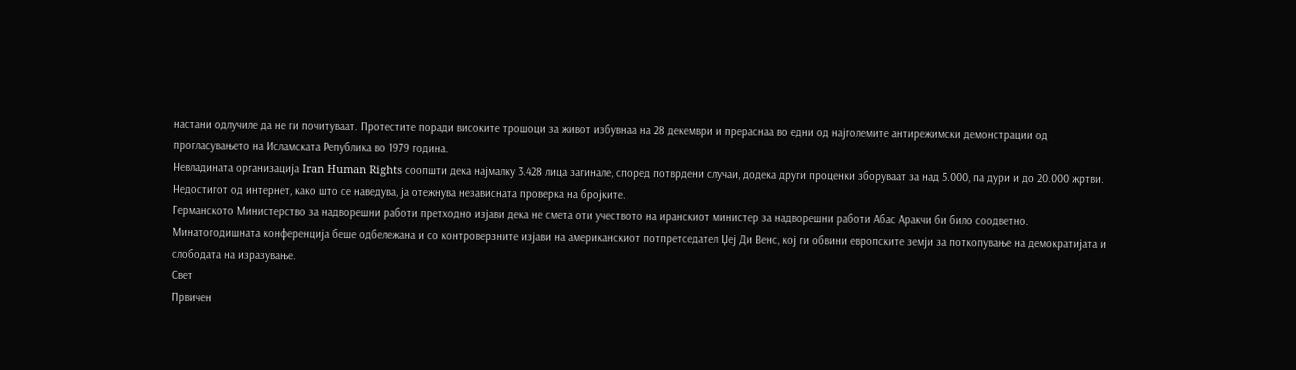настани одлучиле да не ги почитуваат. Протестите поради високите трошоци за живот избувнаа на 28 декември и прераснаа во едни од најголемите антирежимски демонстрации од прогласувањето на Исламската Република во 1979 година.
Невладината организација Iran Human Rights соопшти дека најмалку 3.428 лица загинале, според потврдени случаи, додека други проценки зборуваат за над 5.000, па дури и до 20.000 жртви. Недостигот од интернет, како што се наведува, ја отежнува независната проверка на бројките.
Германското Министерство за надворешни работи претходно изјави дека не смета оти учеството на иранскиот министер за надворешни работи Абас Аракчи би било соодветно.
Минатогодишната конференција беше одбележана и со контроверзните изјави на американскиот потпретседател Џеј Ди Венс, кој ги обвини европските земји за поткопување на демократијата и слободата на изразување.
Свет
Првичен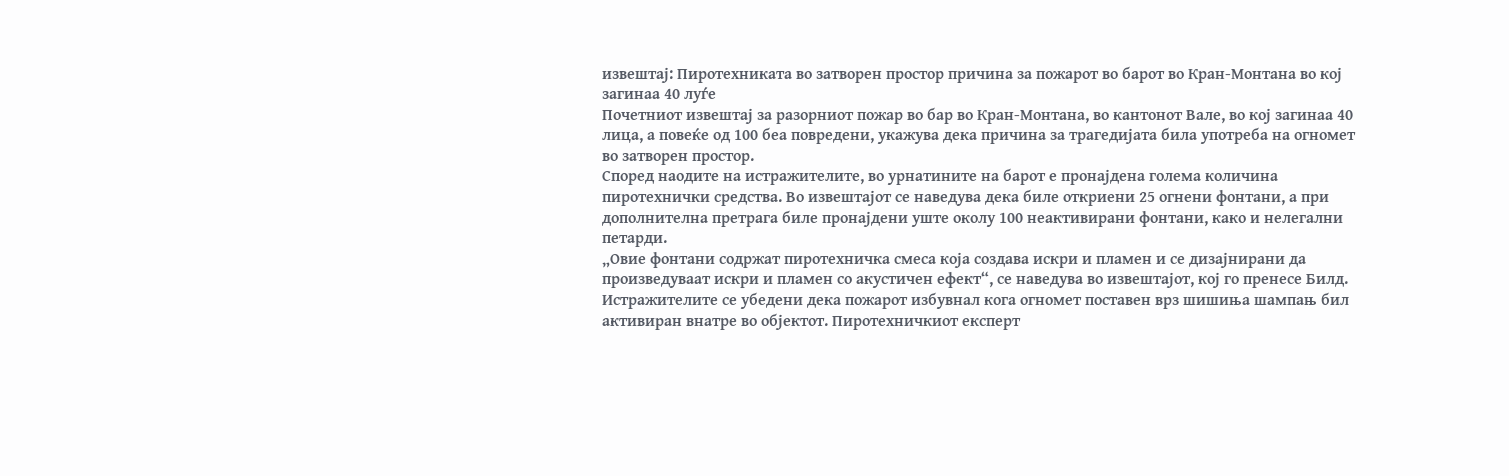извештај: Пиротехниката во затворен простор причина за пожарот во барот во Кран-Монтана во кој загинаа 40 луѓе
Почетниот извештај за разорниот пожар во бар во Кран-Монтана, во кантонот Вале, во кој загинаа 40 лица, а повеќе од 100 беа повредени, укажува дека причина за трагедијата била употреба на огномет во затворен простор.
Според наодите на истражителите, во урнатините на барот е пронајдена голема количина пиротехнички средства. Во извештајот се наведува дека биле откриени 25 огнени фонтани, а при дополнителна претрага биле пронајдени уште околу 100 неактивирани фонтани, како и нелегални петарди.
„Овие фонтани содржат пиротехничка смеса која создава искри и пламен и се дизајнирани да произведуваат искри и пламен со акустичен ефект“, се наведува во извештајот, кој го пренесе Билд.
Истражителите се убедени дека пожарот избувнал кога огномет поставен врз шишиња шампањ бил активиран внатре во објектот. Пиротехничкиот експерт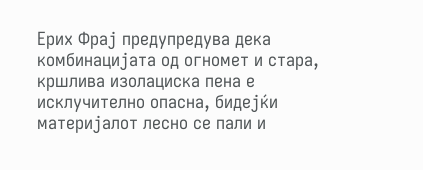Ерих Фрај предупредува дека комбинацијата од огномет и стара, кршлива изолациска пена е исклучително опасна, бидејќи материјалот лесно се пали и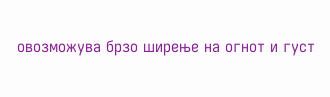овозможува брзо ширење на огнот и густ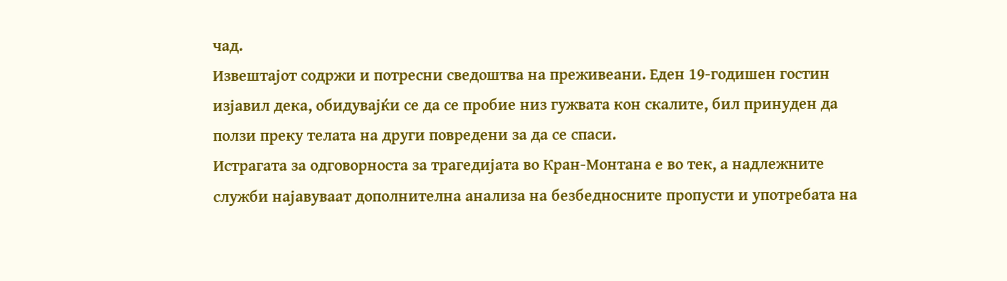чад.
Извештајот содржи и потресни сведоштва на преживеани. Еден 19-годишен гостин изјавил дека, обидувајќи се да се пробие низ гужвата кон скалите, бил принуден да ползи преку телата на други повредени за да се спаси.
Истрагата за одговорноста за трагедијата во Кран-Монтана е во тек, а надлежните служби најавуваат дополнителна анализа на безбедносните пропусти и употребата на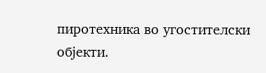пиротехника во угостителски објекти.